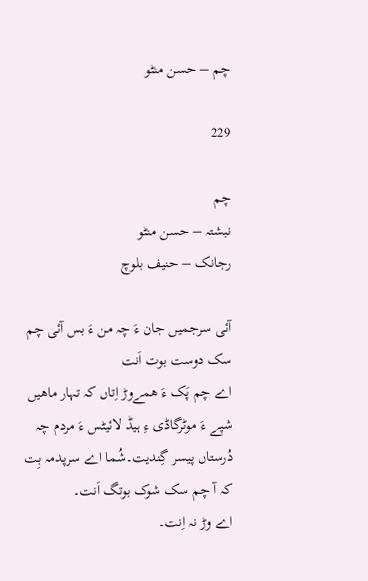چم – حسن منٹو

229

چم
نبشتہ – حسن منٹو
رجانک – حنیف بلوچ

آئی سرجمیں جان ءَ چہ من ءَ بس آئی چم سک دوست بوت اَنت
اے چم پَک ءَ ھمےوڑ اِتاں کہ تہار ماھیں شپے ءَ موٹرگاڈی ءِ ہیڈ لائیٹس ءَ مردم چہ دُرستاں پیسر گِندیت۔شُما اے سرپدمہ بِت کہ آ چم سک شوک بوتگ اَنت۔
اے وڑ نہ اِنت۔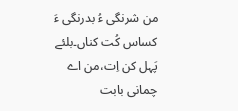من شرنگی ءُ بدرنگی ءَ کساس کُت کناں۔بلئے پَہل کن اِت،من اے چمانی بابت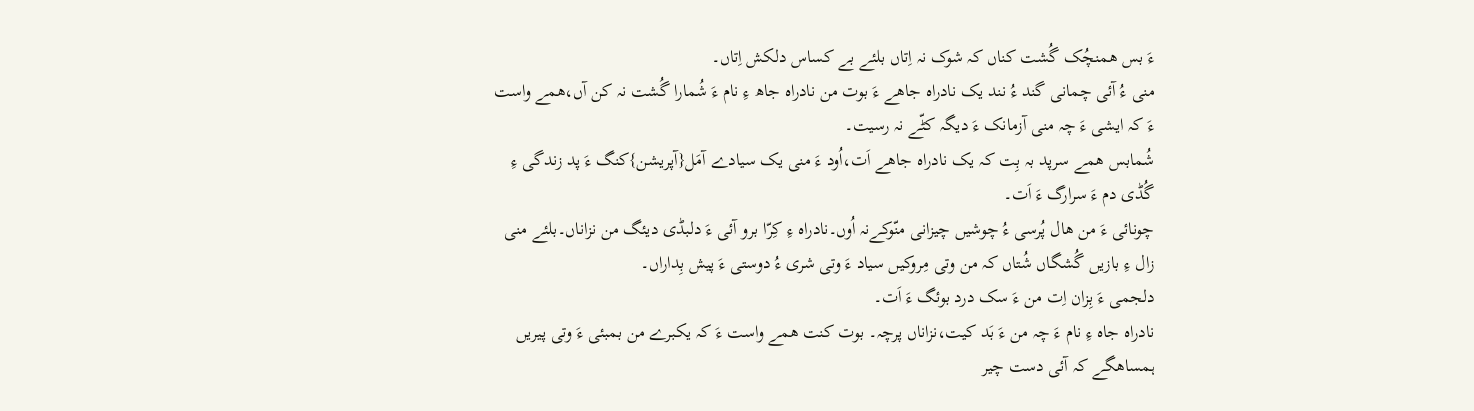ءَ بس ھمنچُک گُشت کناں کہ شوک نہ اِتاں بلئے بے کساس دلکش اِتاں۔
منی ءُ آئی چمانی گند ءُ نند یک نادراہ جاھے ءَ بوت من نادراہ جاھ ءِ نام ءَ شُمارا گُشت نہ کن آں،ھمے واست ءَ کہ ایشی ءَ چہ منی آزمانک ءَ دیگہ کٹّے نہ رسیت۔
شُمابس ھمے سرپد بہ بِت کہ یک نادراہ جاھے اَت،اُود ءَ منی یک سیادے آمَل{آپریشن}کنگ ءَ پد زندگی ءِ گُڈی دم ءَ سرارگ ءَ اَت۔
چونائی ءَ من ھال پُرسی ءُ چوشیں چیزانی منّوکےنہ اُوں۔نادراہ ءِ کِرّا برو آئی ءَ دلبڈی دیئگ من نزاناں۔بلئے منی زال ءِ بازیں گُشگاں شُتاں کہ من وتی مِروکیں سیاد ءَ وتی شری ءُ دوستی ءَ پیش بِداراں۔
دلجمی ءَ بِزان اِت من ءَ سک درد بوئگ ءَ اَت۔
نادراہ جاہ ءِ نام ءَ چہ من ءَ بَد کیت،نزاناں پرچہ۔ بوت کنت ھمے واست ءَ کہ یکبرے من بمبئی ءَ وتی پیریں ہمساھگے کہ آئی دست چیر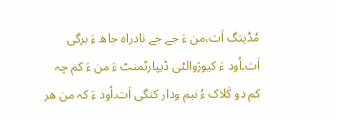مُڈیتگ اَت،من ءَ جے جے نادراہ جاھ ءَ برگی اَت۔اُود ءَ کیوژوالٹی ڈیپارٹمنٹ ءَ من ءَ کم چہ کم دو کَلاک ءُ نیم ودار کنگی اَت۔اُود ءَ کہ من ھر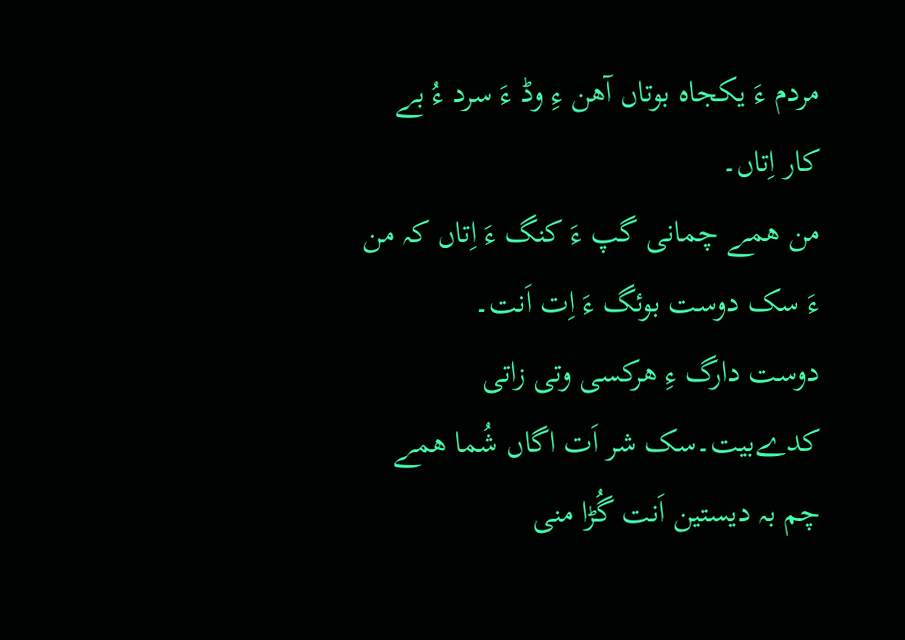مردم ءَ یکجاہ بوتاں آھن ءِ وڈ ءَ سرد ءُ بے کار اِتاں۔
من ھمے چمانی گپ ءَ کنگ ءَ اِتاں کہ من ءَ سک دوست بوئگ ءَ اِت اَنت۔
دوست دارگ ءِ ھرکسی وتی زاتی کدےبیت۔سک شر اَت اگاں شُما ھمے چم بہ دیستین اَنت گُڑا منی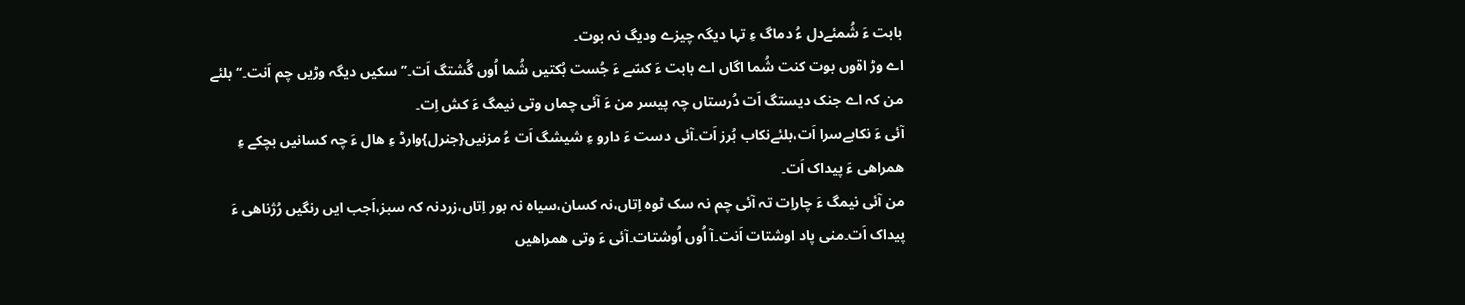بابت ءَ شُمئےدل ءُ دماگ ءِ تہا دیگہ چیزے ودیگ نہ بوت۔
اے وڑ اۃوں بوت کنت شُما اگاں اے بابت ءَ کسّے ءَ جُست بُکتیں شُما اُوں گُشتگ اَت۔’’سکیں دیگہ وڑیں چم اَنت۔‘‘بلئے من کہ اے جنک دیستگ اَت دُرستاں چہ پیسر من ءَ آئی چماں وتی نیمگ ءَ کش اِت۔
آئی ءَ نکابےسرا اَت،بلئےنکاب بُرز اَت۔آئی دست ءَ دارو ءِ شیشگ اَت ءُ مزنیں{جنرل}وارڈ ءِ ھال ءَ چہ کسانیں بچکے ءِ ھمراھی ءَ پیداک اَت۔
من آئی نیمگ ءَ چاراِت تہ آئی چم نہ سک ٹوہ اِتاں،نہ کسان،سیاہ نہ بور اِتاں،زردنہ کہ سبز،اَجب ایں رنگیں رُژناھی ءَ پیداک اَت۔منی پاد اوشتات اَنت۔آ اُوں اُوشتات۔آئی ءَ وتی ھمراھیں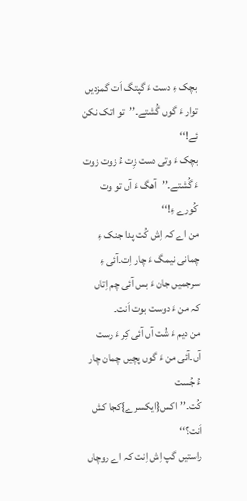بچک ءِ دست ءَ گپتگ اَت گمزدیں توار ءَ گوں گُشتے۔’’تو اتک نکن ئے!‘‘
بچک ءَ وتی دست زِت ءُ زوت زوت ءَ گُشتے۔’’آھگ ءَ آں تو وت کُورے ءِ!‘‘
من اے کہ اِش کُت پدا جنک ءِ چمانی نیمگ ءَ چار اِت۔آئی ءِ سرجمیں جان ءَ بس آئی چم اِتاں کہ من ءَ دوست بوت اَنت۔
من دیم ءَ شُت آں آئی کِر ءَ رست آں۔آئی من ءَ گوں پچیں چمان چار ءُ جُست کُت۔’’اکس{ایکسرے}کجا کش اَنت؟‘‘
راستیں گپ اِش اِنت کہ اے روچاں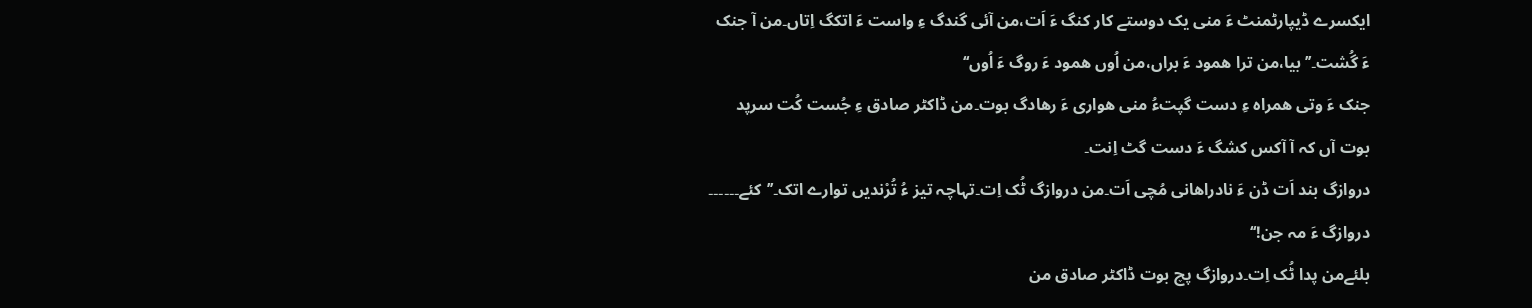ایکسرے ڈیپارٹمنٹ ءَ منی یک دوستے کار کنگ ءَ اَت،من آئی گندگ ءِ واست ءَ اتکگ اِتاں۔من آ جنک ءَ گُشت۔’’بیا،من ترا ھمود ءَ براں،من اُوں ھمود ءَ روگ ءَ اُوں‘‘
جنک ءَ وتی ھمراہ ءِ دست گپتءُ منی ھواری ءَ رھادگ بوت۔من ڈاکٹر صادق ءِ جُست کُت سرپد بوت آں کہ آ آکس کشگ ءَ دست گٹ اِنت۔
دروازگ بند اَت ڈن ءَ نادراھانی مُچی اَت۔من دروازگ ٹُک اِت۔تہاچہ تیز ءُ تُرْندیں توارے اتک۔’’کئے۔۔۔۔۔۔ دروازگ ءَ مہ جن!‘‘
بلئےمن پدا ٹُک اِت۔دروازگ پچ بوت ڈاکٹر صادق من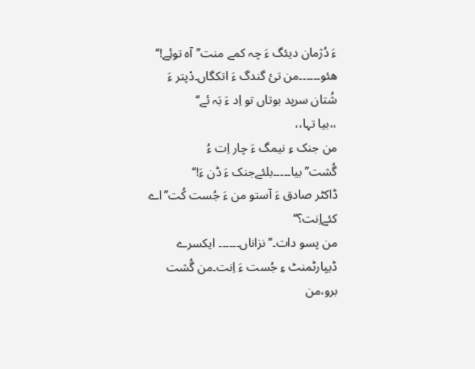ءَ دُژمان دیئگ ءَ چہ کمے منت’’آہ توئِے!‘‘
ھئو۔۔۔۔۔۔من تئ گندگ ءَ اتکگاں۔دْپتر ءَ شُتان سرپد بوتاں تو اِد ءَ بَہ ئے‘‘
،،بیا تہا،،
من جنک ءِ نیمگ ءَ چار اِت ءُ گُشت’’بیا۔۔۔۔۔بلئےجنک ءَ ڈن ءَ!‘‘
ڈاکٹر صادق ءَ آستو من ءَ جُست کُت’’اے کئےاِنت؟‘‘
من پسو دات۔’’نزاناں۔۔۔۔۔۔ ایکسرے ڈیپارٹمنٹ ءِ جُست ءَ اِنت۔من گُشت برو،من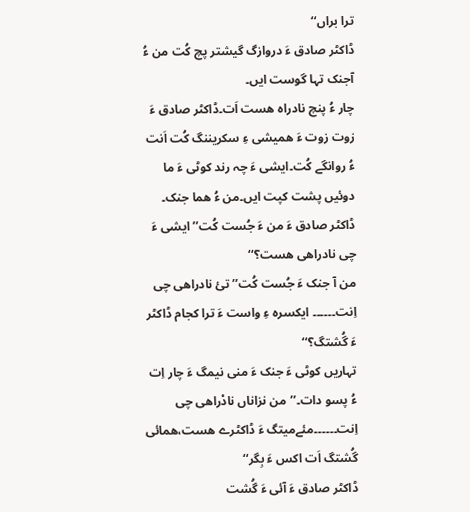ترا براں‘‘
ڈاکٹر صادق ءَ دروازگ گیشتر پچ کُت من ءُ آجنک تہا گوست ایں۔
چار ءُ پنچ نادراہ ھست اَت۔ڈاکٹر صادق ءَ زوت زوت ءَ ھمیشی ءِ سکریننگ کُت اَنت ءُ روانگے کُت۔ایشی ءَ چہ رند کوٹی ءَ ما دوئیں پشت کپت ایں۔من ءُ ھما جنک۔
ڈاکٹر صادق ءَ من ءَ جُست کُت’’ ایشی ءَ چی نادراھی ھست؟‘‘
من آ جنک ءَ جُست کُت’’ تئ نادراھی چی اِنت۔۔۔۔۔۔ ایکسرہ ءِ واست ءَ ترا کجام ڈاکٹر ءَ گُشتگ؟‘‘
تہاریں کوٹی ءَ جنک ءَ منی نیمگ ءَ چار اِت ءُ پسو دات۔’’من نزاناں نادْراھی چی اِنت۔۔۔۔۔۔مئےمیتگ ءَ ڈاکٹرے ھست،ھمائی گُشتگ اَت اکس ءَ بِگر‘‘
ڈاکٹر صادق ءَ آئی ءَ گُشت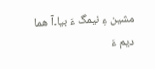مشین ءِ نیمگ ءَ بیا۔آ ھما دیم ءَ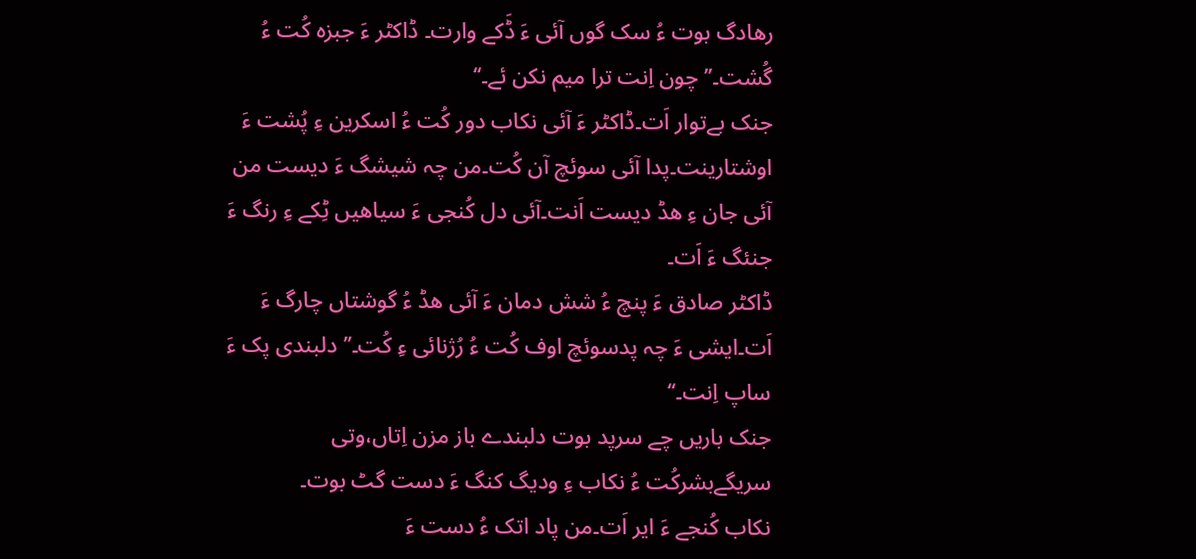رھادگ بوت ءُ سک گوں آئی ءَ ڈَکے وارت۔ ڈاکٹر ءَ جبزہ کُت ءُ گُشت۔’’چون اِنت ترا میم نکن ئے۔‘‘
جنک بےتوار اَت۔ڈاکٹر ءَ آئی نکاب دور کُت ءُ اسکرین ءِ پُشت ءَ اوشتارینت۔پدا آئی سوئچ آن کُت۔من چہ شیشگ ءَ دیست من آئی جان ءِ ھڈ دیست اَنت۔آئی دل کُنجی ءَ سیاھیں ٹِکے ءِ رنگ ءَ جنئگ ءَ اَت۔
ڈاکٹر صادق ءَ پنچ ءُ شش دمان ءَ آئی ھڈ ءُ گوشتاں چارگ ءَ اَت۔ایشی ءَ چہ پدسوئچ اوف کُت ءُ رُژنائی ءِ کُت۔’’دلبندی پک ءَ ساپ اِنت۔‘‘
جنک باریں چے سرپد بوت دلبندے باز مزن اِتاں،وتی سریگےبشرکُت ءُ نکاب ءِ ودیگ کنگ ءَ دست گٹ بوت۔
نکاب کُنجے ءَ ایر اَت۔من پاد اتک ءُ دست ءَ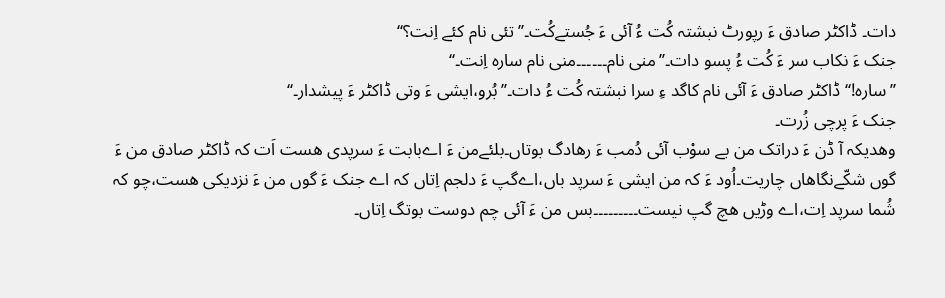دات۔ ڈاکٹر صادق ءَ رپورٹ نبشتہ کُت ءُ آئی ءَ جُستےکُت۔’’تئی نام کئے اِنت؟‘‘
جنک ءَ نکاب سر ءَ کُت ءُ پسو دات۔’’منی نام۔۔۔۔۔۔منی نام سارہ اِنت۔‘‘
’’سارہ!‘‘ ڈاکٹر صادق ءَ آئی نام کاگد ءِ سرا نبشتہ کُت ءُ دات۔’’بُرو،ایشی ءَ وتی ڈاکٹر ءَ پیشدار۔‘‘
جنک ءَ پرچی زُرت۔
وھدیکہ آ ڈن ءَ دراتک من بے سوْب آئی دُمب ءَ رھادگ بوتاں۔بلئےمن ءَ اےبابت ءَ سرپدی ھست اَت کہ ڈاکٹر صادق من ءَ گوں شکّےنگاھاں چاریت۔اُود ءَ کہ من ایشی ءَ سرپد باں،اےگپ ءَ دلجم اِتاں کہ اے جنک ءَ گوں من ءَ نزدیکی ھست،چو کہ شُما سرپد اِت،اے وڑیں ھچ گپ نیست۔۔۔۔۔۔۔۔۔بس من ءَ آئی چم دوست بوتگ اِتاں۔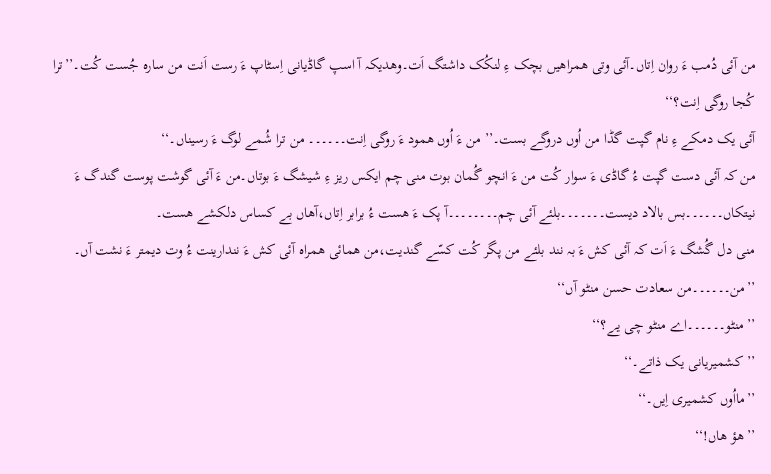من آئی دُمب ءَ روان اِتاں۔آئی وتی ھمراھیں بچک ءِ لنکُک داشتگ اَت۔وھدیکہ آ اسپ گاڈیانی اِسٹاپ ءَ رست اَنت من سارہ جُست کُت۔’’ترا کُجا روگی اِنت؟‘‘
آئی یک دمکے ءِ نام گپت گڈا من اُوں دروگے بست۔’’ من ءَ اُوں ھمود ءَ روگی اِنت۔۔۔۔۔۔ من ترا شُمے لوگ ءَ رسیناں۔‘‘
من کہ آئی دست گپت ءُ گاڈی ءَ سوار کُت من ءَ انچو گُمان بوت منی چم ایکس ریز ءِ شیشگ ءَ بوتاں۔من ءَ آئی گوشت پوست گندگ ءَ نیتکاں۔۔۔۔۔۔بس بالاد دیست۔۔۔۔۔۔۔بلئے آئی چم۔۔۔۔۔۔۔۔آ پک ءَ ھست ءُ برابر اِتاں،آھاں بے کساس دلکشے ھست۔
منی دل گُشگ ءَ اَت کہ آئی کش ءَ بہ نند بلئے من پگر کُت کسّے گندیت،من ھمائی ھمراہ آئی کش ءَ نندارینت ءُ وت دیمتر ءَ نشت آں۔
’’من۔۔۔۔۔۔من سعادت حسن منٹو آں‘‘
’’منٹو۔۔۔۔۔۔اے منٹو چی یے؟‘‘
’’ کشمیریانی یک ذاتے۔‘‘
’’مااُوں کشمیری اِیں۔‘‘
’’ھؤ ھاں!‘‘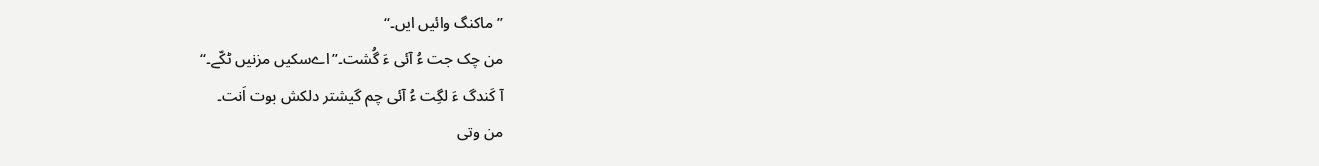’’ماکنگ وائیں ایں۔‘‘
من چک جت ءُ آئی ءَ گُشت۔’’اےسکیں مزنیں ٹکّے۔‘‘
آ کَندگ ءَ لگِت ءُ آئی چم گیشتر دلکش بوت اَنت۔
من وتی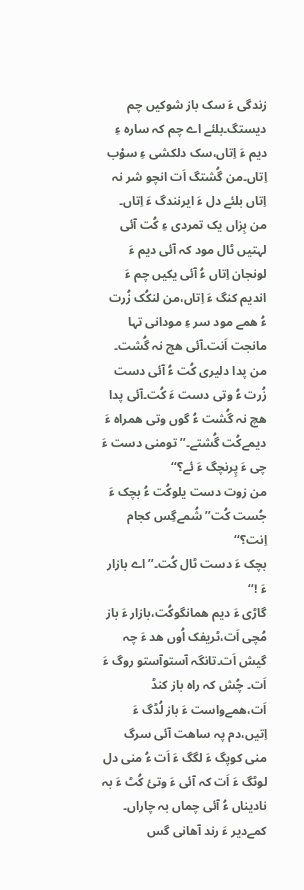زندگی ءَ سک باز شوکیں چم دیستگ۔بلئے اے چم کہ سارہ ءِ دیم ءَ اِتاں،سک دلکشی ءِ سوْب اِتاں۔من گُشتگ اَت انچو شر نہ اِتاں بلئے دل ءَ ایرنندگ ءَ اِتاں۔
من بِزاں یک تمردی ءِ کُت آئی لہتیں ٹال مود کہ آئی دیم ءَ لونجان اِتاں ءُ آئی یکیں چم ءَ اندیم کنگ ءَ اِتاں،من لنکُک زُرت ءُ ھمے مود سر ءِ مودانی تہا مانجت اَنت۔آئی ھچ نہ گُشت۔
من پدا دلیری کُت ءُ آئی دست زُرت ءُ وتی دست ءَ کُت۔آئی پدا ھچ نہ گُشت ءُ گوں وتی ھمراہ ءَ دیمےکُت گُشتے۔’’ تومنی دست ءَ چی ءَ پِرنچگ ءَ ئے؟‘‘
من زوت دست یلوکُت ءُ بچک ءَ جُست کُت’’شُمےگِس کجام اِنت؟‘‘
بچک ءَ دست ٹال کُت۔’’اے بازار ءَ !‘‘
گاڑی ءَ دیم ھمانگوکُت،بازار ءَ باز مُچی اَت،ٹریفک اُوں ھد ءَ چہ گیش اَت۔تانگہ آستوآستو روگ ءَ اَت۔ چُش کہ راہ باز کنڈ اَت،ھمےواست ءَ باز لُڈگ ءَ اِتیں،دم پہ ساھت آئی سرگ منی کوپگ ءَ لگگ ءَ اَت ءُ منی دل لوٹگ ءَ اَت کہ آئی ءَ وتئ کُٹ ءَ بہ نادیناں ءُ آئی چماں بہ چاراں۔
کمےدیر ءَ رند آھانی گس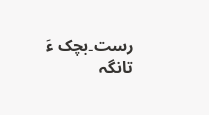رست۔بچک ءَ تانگہ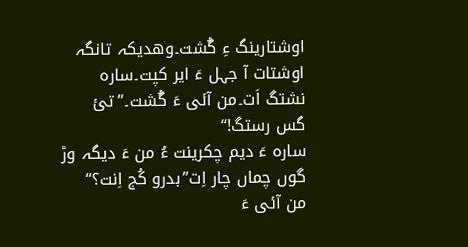اوشتارینگ ءِ گُشت۔وھدیکہ تانگہ اوشتات آ جہل ءَ ایر کپت۔سارہ نشتگ اَت۔من آئی ءَ گُشت۔’’تئ گس رستگ!‘‘
سارہ ءَ دیم چکرینت ءُ من ءَ دیگہ وڑ گوں چماں چار اِت’’بدرو کُج اِنت؟‘‘
من آئی ءَ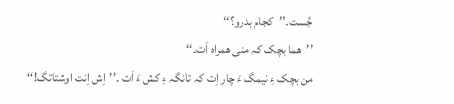جُست۔’’کجام بدرو؟‘‘
’’ھما بچک کہ منی ھمراہ اَت۔‘‘
من بچک ءِ نیمگ ءَ چار اِت کہ تانگہ ءِ کش ءَ اَت ۔’’اِش اِنت اوشتاتگ!‘‘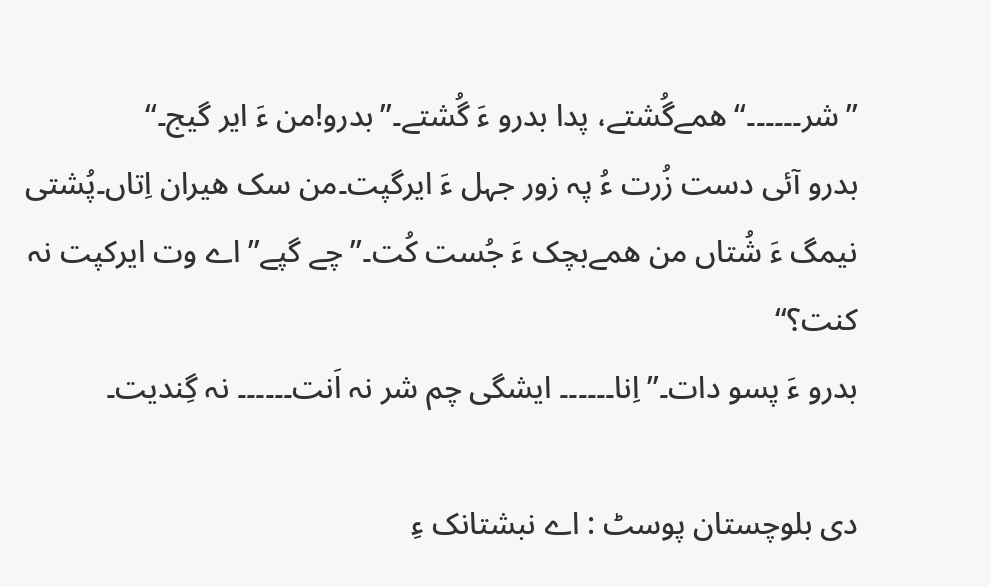’’شر۔۔۔۔۔۔‘‘ ھمےگُشتے، پدا بدرو ءَ گُشتے۔’’بدرو!من ءَ ایر گیج۔‘‘
بدرو آئی دست زُرت ءُ پہ زور جہل ءَ ایرگپت۔من سک ھیران اِتاں۔پُشتی نیمگ ءَ شُتاں من ھمےبچک ءَ جُست کُت۔’’چے گپے’’ اے وت ایرکپت نہ کنت؟‘‘
بدرو ءَ پسو دات۔’’ اِنا۔۔۔۔۔۔ ایشگی چم شر نہ اَنت۔۔۔۔۔۔ نہ گِندیت۔

دی بلوچستان پوسٹ : اے نبشتانک ءِ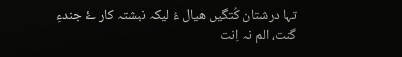تہا درشتان کُتگیں ھیال ءُ لیکہ نبشتہ کار ۓ جندءِ گنت، الم نہ اِنت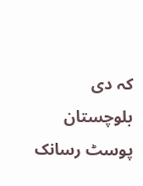کہ دی بلوچستان پوسٹ رسانک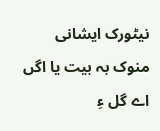نیٹورک ایشانی منوک بہ بیت یا اگں اے گل ءِ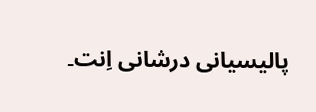پالیسیانی درشانی اِنت۔